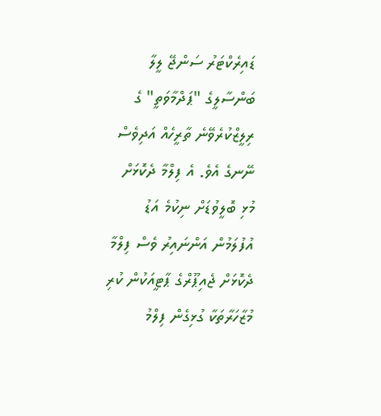ޑައިރެކްޓަރު ސަންޖޭ ލީލާ ބަންސާލީގެ "ޕަދްމާވަތީ" ގެ ރިލީޒްކުރެވޭނެ ތާރީހެއް އަދިވެސް ނޭނގެ އެވެ. އެ ފިލްމާ ދެކޮޅަށް މުޅި ބޮލީވުޑަށް ނިކުމެ އަޑު އުފުލަމުން އަންނައިރު ވެސް ފިލްމާ ދެކޮޅަށް ޖެއިޕޫރްގެ ޕާޓީއަކުން ކުރި މުޒާހަރާތަކާ ގުޅިގެން ފިލްމު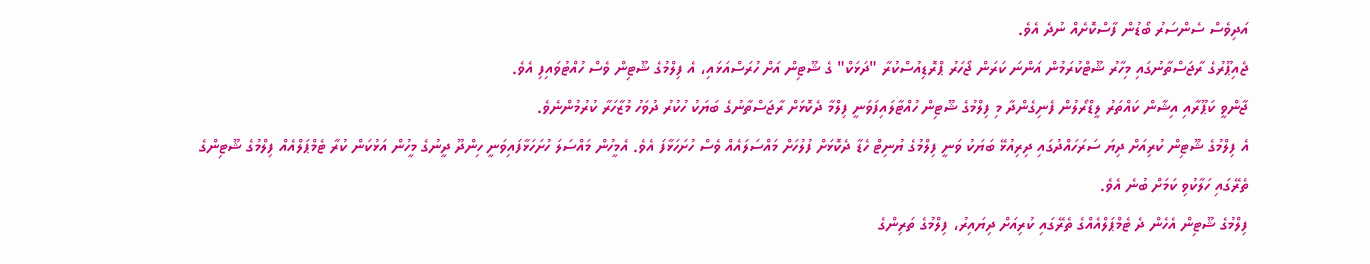އަދިވެސް ސެންސަރު ބޯޑުން ފާސްކޮށެއް ނުދެ އެވެ.
ޖެއިޕޫރުގެ ރާޖަސްތާނުގައި މިހާރު ޝޫޓްކުރަމުން އަންނަ ކަރަން ޖޯހަރު ޕްރޮޑިއުސްކުރާ "ދަޅަކް" ގެ ޝޫޓިން އަށް ހުރަސްއަޅައި، އެ ފިލްމުގެ ޝޫޓިން ވެސް ހުއްޓުވައިފި އެވެ.
ޖާންވީ ކަޕޫރާއި އިޝާން ކައްތަރު ލީޑްރޯލުން ފެނިގެންދާ މި ފިލްމުގެ ޝޫޓިން ހުއްޓާލައިފަވަނީ ފިލްމާ ދެކޮޅަށް ރާޖަސްތާނުގެ ބަޔަކު ހުކުރު ދުވަހު މުޒާހަރާ ކުރުމުންނެވެ.
އެ ފިލްމުގެ ޝޫޓިން ކުރިއަށް ދިޔަ ސަރަހައްދުގައި ދިރިއުޅޭ ބަޔަކު ވަނީ ފިލްމުގެ ޔުނިޓް ހެޑާ ދެކޮޅަށް ފުލުހަށް މައްސަލައެއް ވެސް ހުށަހަޅާފަ އެވެ. އެމީހުން މައްސަލަ ހުށަހަޅާފައިވަނީ ހިންދޫ ދީނުގެ މީހުން އަޅުކަން ކުރާ ޓެމްޕަލްއެއް ފިލްމުގެ ޝޫޓިންގެ ތެރޭގައި ހަލާކުވި ކަމަށް ބުނެ އެވެ.
ފިލްމުގެ ޝޫޓިން އެހެން ދެ ޓެމްޕަލްއެއްގެ ތެރޭގައި ކުރިއަށް ދިޔައިރު، ފިލްމުގެ ތަރިންގެ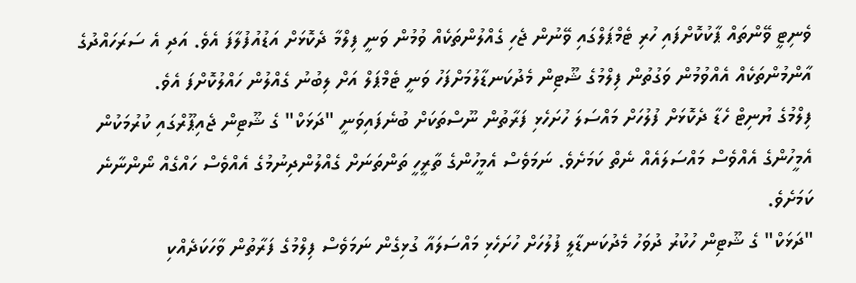ވެނިޓީ ވޭންތައް ޕާކުކޮށްފައި ހުރި ޓެމްޕަލްގައި ވޭނުން ޖެހި ގެއްލުންތަކެއް ވުމުން ވަނީ ފިލްމާ ދެކޮޅަށް އަޑުއުފުލާފަ އެވެ. އަދި އެ ސަރަހައްދުގެ އާންމުންތަކެއް އެއްވުމުން ވަގުތުން ފިލްމުގެ ޝޫޓިން މެދުކަނޑާލުމަށްފަހު ވަނީ ޓެމްޕަލް އަށް ލިބުނު ގެއްލުން ހައްލުކޮށްފަ އެވެ.
ފިލްމުގެ ޔުނިޓް ހެޑާ ދެކޮޅަށް ފުލުހަށް މައްސަލަ ހުށަހެޅި ފަރާތުން ނޫސްތަކަށް ބުނެފައިވަނީ "ދަޅަކް" ގެ ޝޫޓިން ޖެއިޕޫރްގައި ކުރުމަކުން އެމީހުންގެ އެއްވެސް މައްސަލައެއް ނެތް ކަމަށެވެ. ނަމަވެސް އެމީހުންގެ ތާރީހީ ތަންތަނަށް ގެއްލުންދިނުމުގެ އެއްވެސް ހައްގެއް ނޯންނާނެ ކަމަށެވެ.
"ދަޅަކް" ގެ ޝޫޓިން ހުކުރު ދުވަހު މެދުކަނޑާލީ ފުލުހަށް ހުށަހެޅި މައްސަލައާ ގުޅިގެން ނަމަވެސް ފިލްމުގެ ފަރާތުން ވާހަކަދެއްކި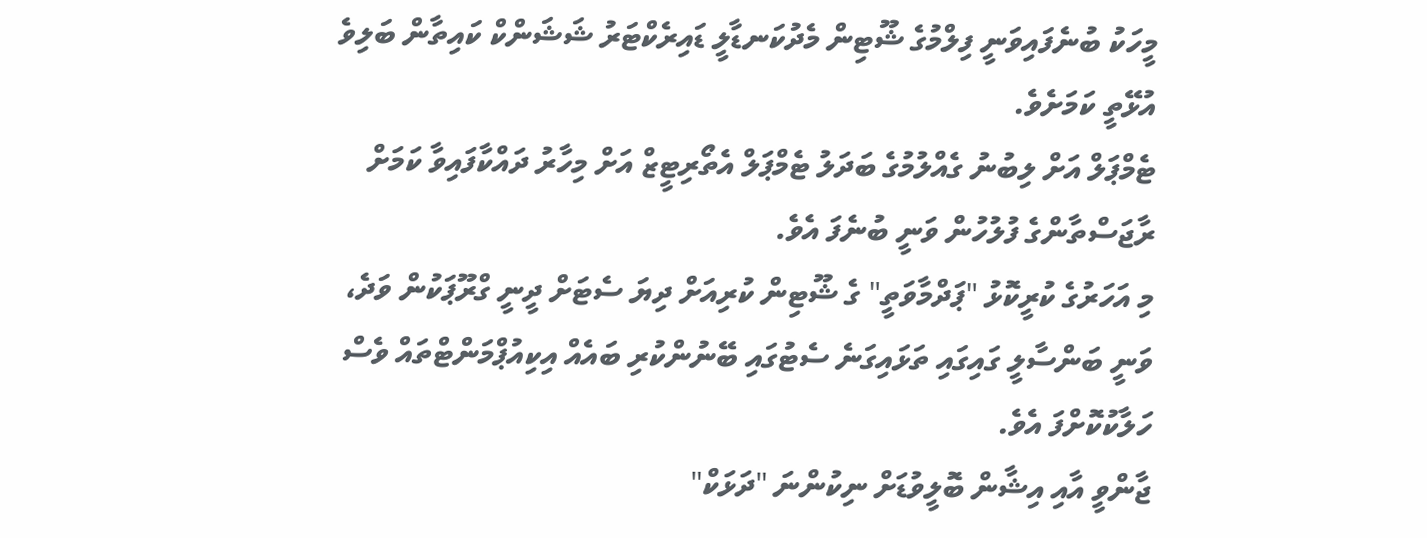މީހަކު ބުނެފައިވަނީ ފިލްމުގެ ޝޫޓިން މެދުކަނޑާލީ ޑައިރެކްޓަރު ޝަޝަންކް ކައިތާން ބަލިވެ އުޅޭތީ ކަމަށެވެ.
ޓެމްޕަލް އަށް ލިބުނު ގެއްލުމުގެ ބަދަލު ޓެމްޕަލް އެތޯރިޓީޒް އަށް މިހާރު ދައްކާފައިވާ ކަމަށް ރާޖަސްތާންގެ ފުލުހުން ވަނީ ބުނެފަ އެވެ.
މި އަހަރުގެ ކުރީކޮޅު "ޕަދްމާވަތީ" ގެ ޝޫޓިން ކުރިއަށް ދިޔަ ސެޓަށް ދީނީ ގްރޫޕަކުން ވަދެ، ވަނީ ބަންސާލީ ގައިގައި ތަޅައިގަނެ ސެޓުގައި ބޭނުންކުރި ބައެއް އިކިއުޕްމަންޓްތައް ވެސް ހަލާކުކޮށްފަ އެވެ.
ޖާންވީ އާއި އިޝާން ބޮލީވުޑަށް ނިކުންނަ "ދަޅަކް"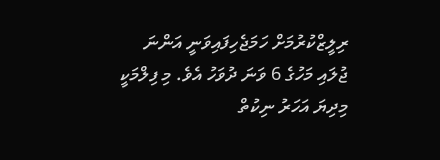ރިލީޒްކުރުމަށް ހަމަޖެހިފައިވަނީ އަންނަ ޖުލައި މަހުގެ 6 ވަނަ ދުވަހު އެވެ. މި ފިލްމަކީ މިދިޔަ އަހަރު ނިކުތް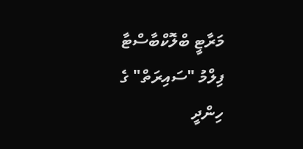މަރާޓީ ބްލޮކްބާސްޓާ ފިލްމު "ސައިރަތް" ގެ ހިންދީ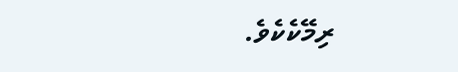ރިމޭކެކެވެ.